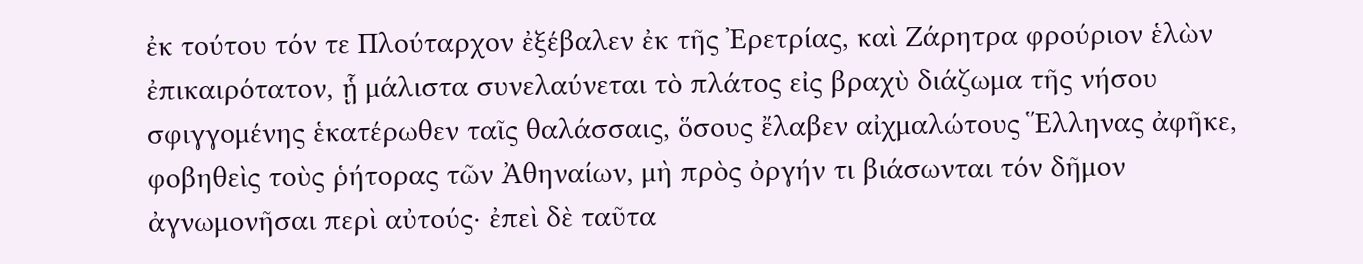ἐκ τούτου τόν τε Πλούταρχον ἐξέβαλεν ἐκ τῆς Ἐρετρίας, καὶ Ζάρητρα φρούριον ἑλὼν ἐπικαιρότατον, ᾗ μάλιστα συνελαύνεται τὸ πλάτος εἰς βραχὺ διάζωμα τῆς νήσου σφιγγομένης ἑκατέρωθεν ταῖς θαλάσσαις, ὅσους ἔλαβεν αἰχμαλώτους Ἕλληνας ἀφῆκε, φοβηθεὶς τοὺς ῥήτορας τῶν Ἀθηναίων, μὴ πρὸς ὀργήν τι βιάσωνται τόν δῆμον ἀγνωμονῆσαι περὶ αὐτούς· ἐπεὶ δὲ ταῦτα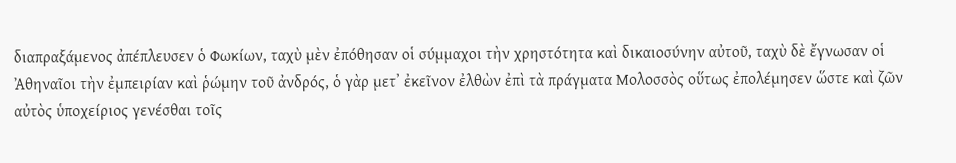διαπραξάμενος ἀπέπλευσεν ὁ Φωκίων, ταχὺ μὲν ἐπόθησαν οἱ σύμμαχοι τὴν χρηστότητα καὶ δικαιοσύνην αὐτοῦ, ταχὺ δὲ ἔγνωσαν οἱ Ἀθηναῖοι τὴν ἐμπειρίαν καὶ ῥώμην τοῦ ἀνδρός, ὁ γὰρ μετʼ ἐκεῖνον ἐλθὼν ἐπὶ τὰ πράγματα Μολοσσὸς οὕτως ἐπολέμησεν ὥστε καὶ ζῶν αὐτὸς ὑποχείριος γενέσθαι τοῖς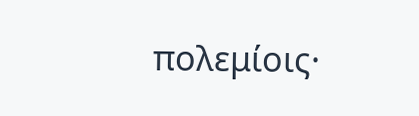πολεμίοις·